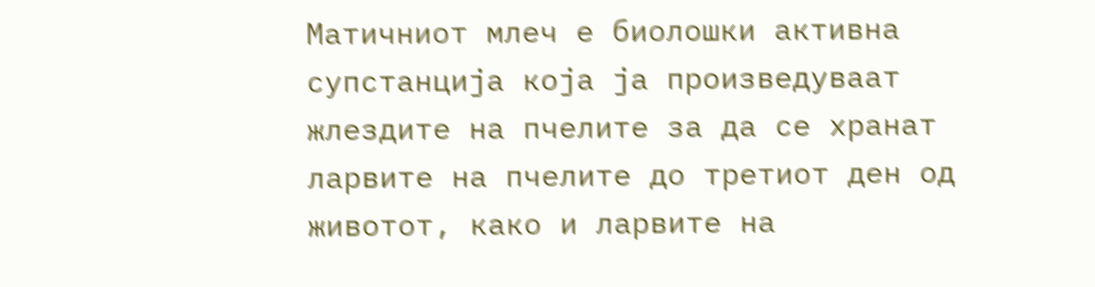Матичниот млеч е биолошки активна супстанција која ја произведуваат жлездите на пчелите за да се хранат ларвите на пчелите до третиот ден од животот, како и ларвите на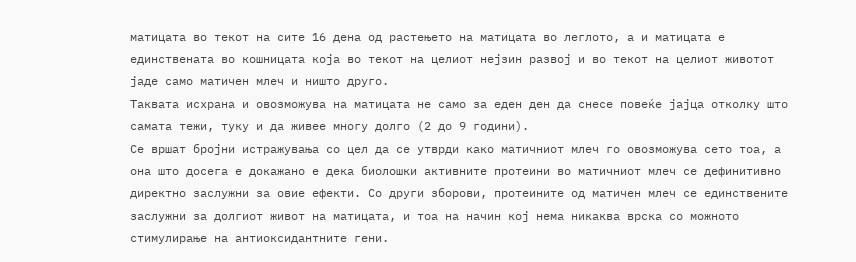матицата во текот на сите 16 дена од растењето на матицата во леглото, а и матицата е единствената во кошницата која во текот на целиот нејзин развој и во текот на целиот животот јаде само матичен млеч и ништо друго.
Таквата исхрана и овозможува на матицата не само за еден ден да снесе повеќе јајца отколку што самата тежи, туку и да живее многу долго (2 до 9 години).
Се вршат бројни истражувања со цел да се утврди како матичниот млеч го овозможува сето тоа, а она што досега е докажано е дека биолошки активните протеини во матичниот млеч се дефинитивно директно заслужни за овие ефекти. Со други зборови, протеините од матичен млеч се единствените заслужни за долгиот живот на матицата, и тоа на начин кој нема никаква врска со можното стимулирање на антиоксидантните гени.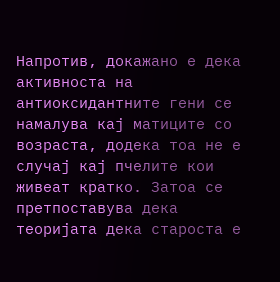Напротив, докажано е дека активноста на антиоксидантните гени се намалува кај матиците со возраста, додека тоа не е случај кај пчелите кои живеат кратко. Затоа се претпоставува дека теоријата дека староста е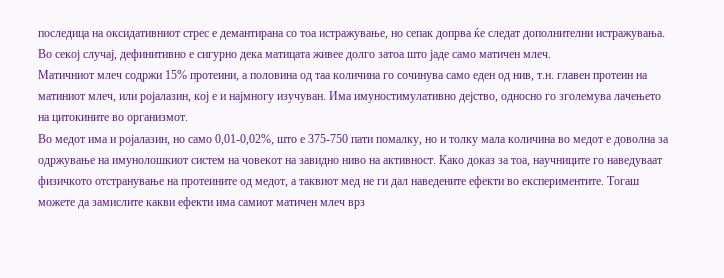последица на оксидативниот стрес е демантирана со тоа истражување, но сепак допрва ќе следат дополнителни истражувања. Во секој случај, дефинитивно е сигурно дека матицата живее долго затоа што јаде само матичен млеч.
Матичниот млеч содржи 15% протеини, а половина од таа количина го сочинува само еден од нив, т.н. главен протеин на матиниот млеч, или ројалазин, кој е и најмногу изучуван. Има имуностимулативно дејство, односно го зголемува лачењето на цитокините во организмот.
Во медот има и ројалазин, но само 0,01-0,02%, што е 375-750 пати помалку, но и толку мала количина во медот е доволна за одржување на имунолошкиот систем на човекот на завидно ниво на активност. Како доказ за тоа, научниците го наведуваат физичкото отстранување на протеините од медот, а таквиот мед не ги дал наведените ефекти во експериментите. Тогаш можете да замислите какви ефекти има самиот матичен млеч врз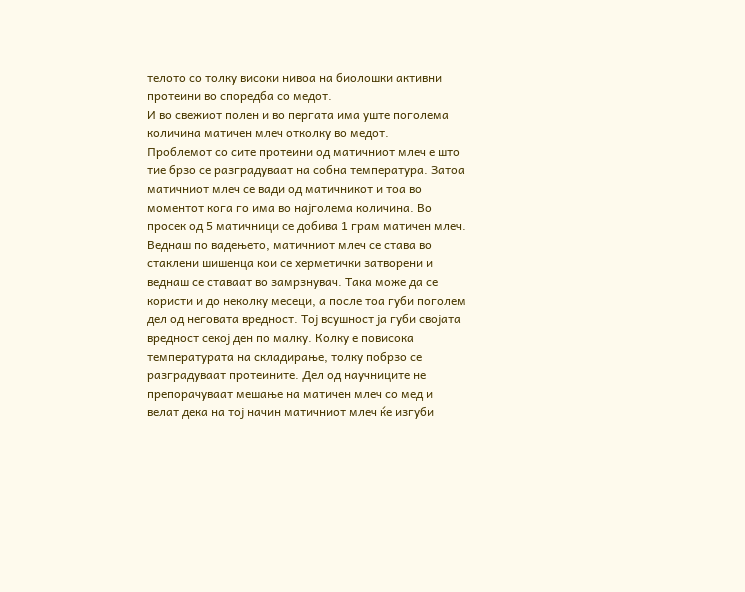телото со толку високи нивоа на биолошки активни протеини во споредба со медот.
И во свежиот полен и во пергата има уште поголема количина матичен млеч отколку во медот.
Проблемот со сите протеини од матичниот млеч е што тие брзо се разградуваат на собна температура. Затоа матичниот млеч се вади од матичникот и тоа во моментот кога го има во најголема количина. Во просек од 5 матичници се добива 1 грам матичен млеч.
Веднаш по вадењето, матичниот млеч се става во стаклени шишенца кои се херметички затворени и веднаш се ставаат во замрзнувач. Така може да се користи и до неколку месеци, а после тоа губи поголем дел од неговата вредност. Тој всушност ја губи својата вредност секој ден по малку. Колку е повисока температурата на складирање, толку побрзо се разградуваат протеините. Дел од научниците не препорачуваат мешање на матичен млеч со мед и велат дека на тој начин матичниот млеч ќе изгуби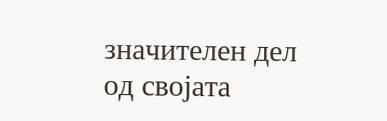значителен дел од својата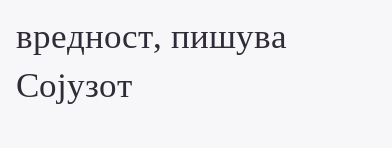вредност, пишува Сојузот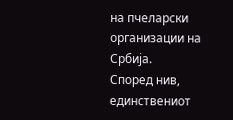на пчеларски организации на Србија.
Според нив, единствениот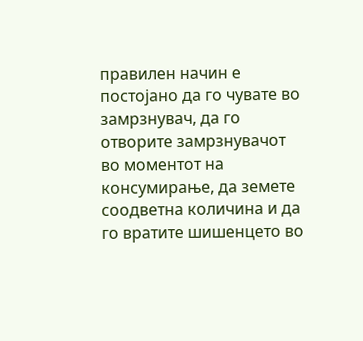правилен начин е постојано да го чувате во замрзнувач, да го отворите замрзнувачот во моментот на консумирање, да земете соодветна количина и да го вратите шишенцето во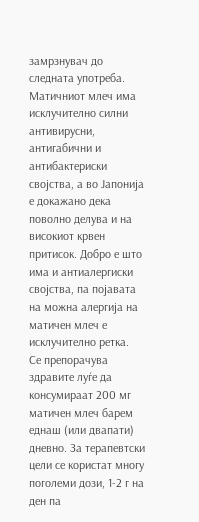замрзнувач до следната употреба.
Матичниот млеч има исклучително силни антивирусни, антигабични и антибактериски својства, а во Јапонија е докажано дека поволно делува и на високиот крвен притисок. Добро е што има и антиалергиски својства, па појавата на можна алергија на матичен млеч е исклучително ретка.
Се препорачува здравите луѓе да консумираат 200 мг матичен млеч барем еднаш (или двапати) дневно. За терапевтски цели се користат многу поголеми дози, 1-2 г на ден па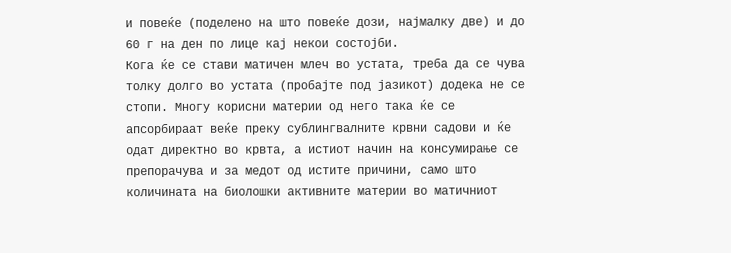и повеќе (поделено на што повеќе дози, најмалку две) и до 60 г на ден по лице кај некои состојби.
Кога ќе се стави матичен млеч во устата, треба да се чува толку долго во устата (пробајте под јазикот) додека не се стопи. Многу корисни материи од него така ќе се апсорбираат веќе преку сублингвалните крвни садови и ќе одат директно во крвта, а истиот начин на консумирање се препорачува и за медот од истите причини, само што количината на биолошки активните материи во матичниот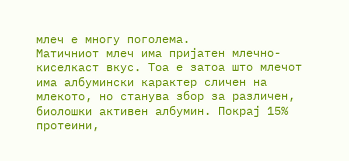млеч е многу поголема.
Матичниот млеч има пријатен млечно-киселкаст вкус. Тоа е затоа што млечот има албумински карактер сличен на млекото, но станува збор за различен, биолошки активен албумин. Покрај 15% протеини,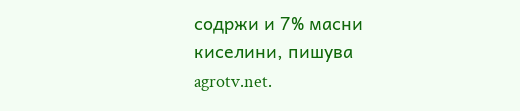содржи и 7% масни киселини, пишува agrotv.net.